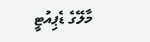މާލޭގެ ޑެޕިއުޓީ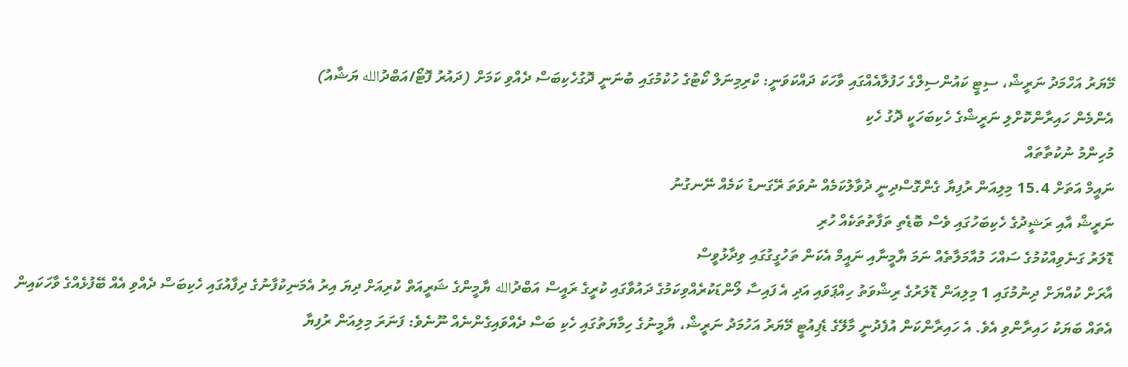މޭޔަރު އަހްމަދު ނަރީޝް، ސިޓީ ކައުންސިލްގެ ހަފުލާއެއްގައި ވާހަކަ ދައްކަވަނީ: ކްރިމިނަލް ކޯޓުގެ ހުކުމުގައި ބުނަނީ ދޮގުހެކިބަސް ދެއްވި ކަމަށް (ދައުރު ފޮޓޯ/އަބްދުالله ޔަޝާއު)
އެންމެން ހައިރާންކޮށްލި ނަރީޝްގެ ހެކިބަހަކީ ދޮގު ހެކި
މުހިންމު ނުކުތާތައް
ނައީމް އަތަށް 15.4 މިލިއަން ރުފިޔާ ގެންގޮސްދިނީ ދުވާލުކަމެއް ނުވަތަ ރޭގަނޑު ކަމެއް ނޭނގުނު
ނަރީޝް އާއި ރަޝީދުގެ ހެކިބަހުގައި ވެސް ބޮޑެތި ތަފާތުތަކެއް ހުރި
ޑޮލަރު ގަނެވިއްކުމުގެ ސައްހަ މުއާމަލާތެއް ނަމަ ޔާމީނާއި ނައީމް އެކަން ތަހުގީގުގައި ވިދާޅުވީސް
އާރަށް ކުއްޔަށް ދިނުމުގައި 1 މިލިއަން ޑޮލަރުގެ ރިޝްވަތު ހިއްޕަވައި އަދި އެ ފައިސާ ލޯންޑަކުރެއްވިކަމުގެ ދައުވާގައި ކުރީގެ ރައީސް އަބްދުالله ޔާމީންގެ ޝަރީއަތް ކުރިއަށް ދިޔަ އިރު އެމަނިކުފާނުގެ ދިފާއުގައި ހެކިބަސް ދެއްވި އެއް ބޭފުޅެއްގެ ވާހަކައިން އެތައް ބަޔަކު ހައިރާންވި އެވެ. އެ ހައިރާންކަން އުފެދުނީ މާލޭގެ ޑެޕިއުޓީ މޭޔަރު އަހުމަދު ނަރީޝް، ޔާމީނުގެ ހިމާޔަތުގައި ހެކި ބަސް ދެއްވައިގެންނެއް ނޫނެވެ: ފަނަރަ މިލިއަން ރުފިޔާ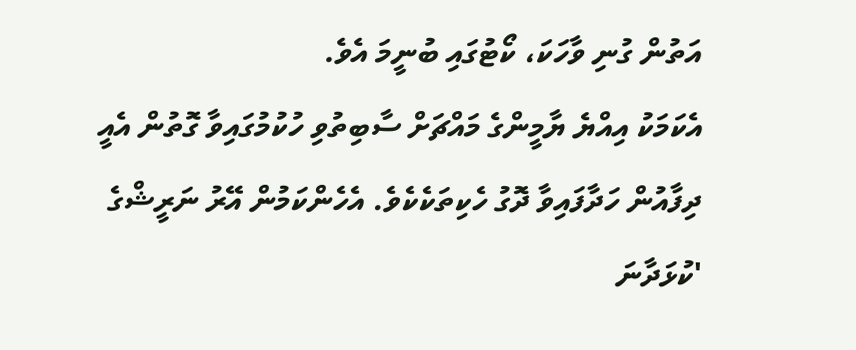އަތުން ގުނި ވާހަކަ، ކޯޓުގައި ބުނީމަ އެވެ.
އެކަމަކު އިއްޔެ ޔާމީންގެ މައްޗަށް ސާބިތުވި ހުކުމުގައިވާ ގޮތުން އެއީ ދިފާއުން ހަދާފައިވާ ދޮގު ހެކިތަކެކެވެ. އެހެންކަމުން އޭރު ނަރީޝްގެ 'ކުޅަދާނަ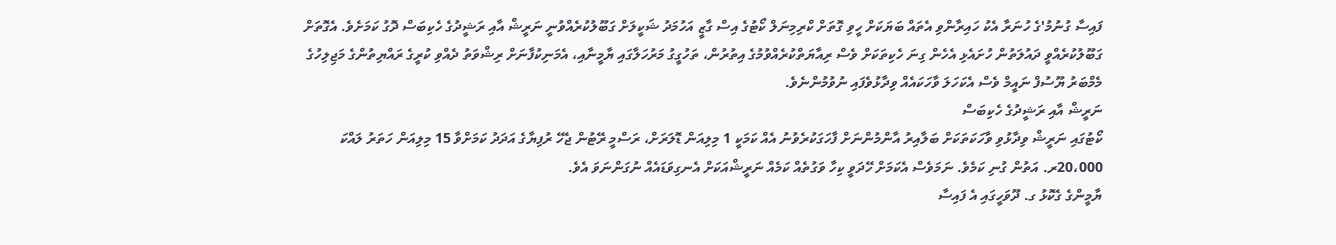ފައިސާ ގުނުމު'ގެ ހުނަރާ އެކު ހައިރާންވި އެތައް ބަޔަކަށް ހީވި ގޮތަށް ކްރިމިނަލް ކޯޓުގެ އިސް ގާޒީ އަހުމަދު ޝަކީލަށް ގަބޫލުކުރެއްވުނީ ނަރީޝް އާއި ރަޝީދުގެ ހެކިބަސް ދޮގު ކަމަށެވެ. އެގޮތަށް ގަބޫލުކުރެއްވީ ދައުލަތުން ހުށައެޅި އެހެން ގިނަ ހެކިތަކަށް ވެސް ރިއާޔަތްކުރެއްވުމުގެ އިތުރުން، ތަހުގީގު މަރުހަލާގައި ޔާމީނާއި، އެމަނިކުފާނަށް ރިޝްވަތު ދެއްވި ކުރީގެ ރައްޔިތުންގެ މަޖިލިހުގެ މެމްބަރު ޔޫސުފް ނައީމް ވެސް އެކަހަލަ ވާހަކައެއް ވިދާޅުވެފައި ނުވުމުންނެވެ.
ނަރީޝް އާއި ރަޝީދުގެ ހެކިބަސް
ކޯޓުގައި ނަރީޝް ވިދާޅުވި ވާހަކަތަކަށް ބަލާއިރު އާންމުންނަށް ފާހަގަކުރެވުނު އެއް ކަމަކީ 1 މިލިއަން ޑޮލަރަށް، ރަސްމީ ރޭޓުން ޖެހޭ ރުފިޔާގެ އަދަދު ކަމަށްވާ 15 މިލިއަން ހަތަރު ލައްކަ 20،000ރ. އަތުން ގުނި ކަމެވެ. ނަމަވެސް އެކަމަށް ހޭދަވީ ކިހާ ވަގުތެއް ކަމެއް ނަރީޝްއަކަށް އެނގިވަޑައެއް ނުގަންނަވަ އެވެ.
ޔާމީންގެ ގެކޮޅު ގ. ދޫވަހީގައި އެ ފައިސާ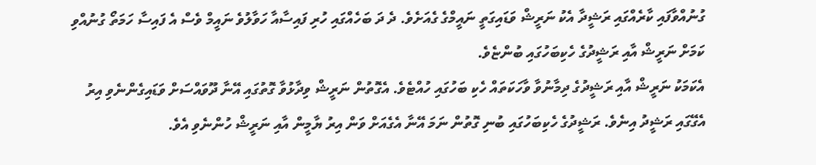ގުނުއްވާފައި ކާރެއްގައި ރަޝީދާ އެކު ނަރީޝް ވަޑައިގަތީ ނައީމްގެ ގެއަށެވެ. ދެ ދަ ބަހެއްގައި ހުރި ފައިސާއާ ހަވާލުވެ ނައީމް ވެސް އެ ފައިސާ ހަމަތޯ ގުނުއްވި ކަމަށް ނަރީޝް އާއި ރަޝީދުގެ ހެކިބަހުގައި ބުންޏެވެ.
އެކަމަކު ނަރީޝް އާއި ރަޝީދުގެ ދިމާނުވާ ވާހަކަތައް ހެކި ބަހުގައި ހުއްޓެވެ. އެގޮތުން ނަރީޝް ވިދާޅުވާ ގޮތުގައި އޭނާ ދޫވައްސަށް ވަޑައިގެންނެވި އިރު އެގޭގައި ރަޝީދު އިނެވެ. ރަޝީދުގެ ހެކިބަހުގައި ބުނި ގޮތުން ނަމަ އޭނާ އެގެއަށް ވަން އިރު ޔާމީން އާއި ނަރީޝް ހުންނެވި އެވެ.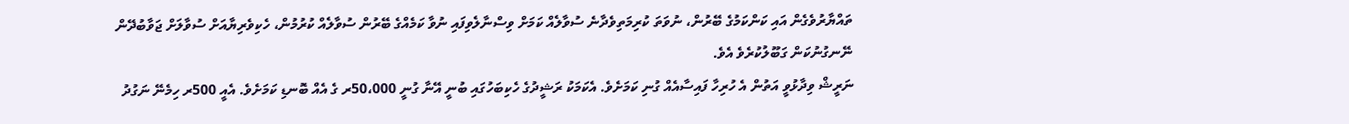ތައްޔާރުވެގެން އައި ކަންކަމުގެ ބޭރުން، ނުވަތަ ކުރިމަތިވެދާނެ ސުވާލެއް ކަމަށް ވިސްނާލެވިފައި ނުވާ ކަމެއްގެ ބޭރުން ސުވާލެއް ކުރުމުން، ހެކިވެރިޔާއަށް ސުވާލަށް ޖަވާބުދޭން ނޭނގުނުކަން ގަބޫލުކުރެވެ އެވެ.
ނަރީޝް ވިދާޅުވީ އަތުން އެ ހުރިހާ ފައިސާއެއް ގުނި ކަމަށެވެ. އެކަމަކު ރަޝީދުގެ ހެކިބަހުގައި ބުނީ އޭނާ ގުނީ 50،000ރ ގެ އެއް ބޮނޑި ކަމަށެވެ. އެއީ 500ރ ހިމެނޭ ނަގުދު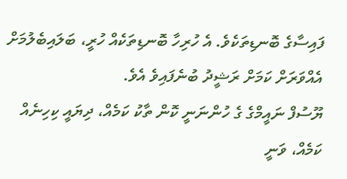ފައިސާގެ ބޮނޑިތަކެވެ. އެ ހުރިހާ ބޮނޑިތަކެއް ހުރީ، ބަލައިބެލުމަށް އެއްވަރަށް ކަމަށް ރަޝީދު ބުނެފައިވެ އެވެ.
ޔޫސުފް ނައީމްގެ ގެ ހުންނަނީ ކޮން ތާކު ކަމެއް، ދިޔައީ ކިހިނެއް ކަމެއް، ވަނީ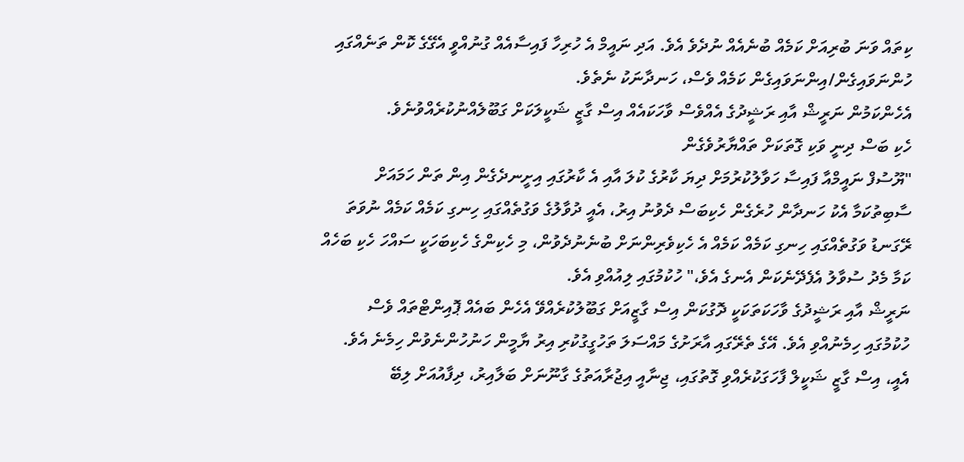ކިތައް ވަނަ ބުރިއަށް ކަމެއް ބުނެއެއް ނުދެވެ އެވެ. އަދި ނައީމް އެ ހުރިހާ ފައިސާއެއް ގުނުއްވީ އެގޭގެ ކޮން ތަނެއްގައި ހުންނަވައިގެން/އިންނަވައިގެން ކަމެއް ވެސް، ހަނދާނަކު ނެތެވެ.
އެހެންކަމުން ނަރީޝް އާއި ރަޝީދުގެ އެއްވެސް ވާހަކައެއް އިސް ގާޒީ ޝަކީލަކަށް ގަބޫލެއްނުކުރެއްވުނެވެ.
ހެކި ބަސް ދިނީ ވަކި ގޮތަކަށް ތައްޔާރުވެގެން
"ޔޫސުފް ނައީމްއާ ފައިސާ ހަވާލުކުރުމަށް ދިޔަ ކާރުގެ ކުލަ އާއި އެ ކާރުގައި އިށީނދެގެން އިން ތަން ހަމައަށް ސާބިތުކަމާ އެކު ހަނދާން ހުރެގެން ހެކިބަސް ދެވުނު އިރު، އެއީ ދުވާލުގެ ވަގުތެއްގައި ހިނގި ކަމެއް ކަމެއް ނުވަތަ ރޭގަނޑު ވަގުތެއްގައި ހިނގި ކަމެއް ކަމެއް އެ ހެކިވެރިންނަށް ބުނެނުދެވުން، މި ހެކިންގެ ހެކިބަހަކީ ސައްހަ ހެކި ބަހެއް ކަމާ މެދު ސުވާލު އެފެދޭނެކަން އެނގެ އެވެ،" ހުކުމުގައި ލިއުއްވި އެވެ.
ނަރީޝް އާއި ރަޝީދުގެ ވާހަކަތަކަކީ ދޮގުކަން އިސް ގާޒީއަށް ގަބޫލުކުރެއްވޭ އެހެން ބައެއް ޕޮއިންޓްތައް ވެސް ހުކުމުގައި ހިމެނުއްވި އެވެ. އޭގެ ތެރޭގައި އާރަށުގެ މައްސަލަ ތަހުގީގުކުރި އިރު ޔާމީން ހަނުހުންނެވުން ހިމެނެ އެވެ. އެއީ، އިސް ގާޒީ ޝަކީލް ފާހަގަކުރެއްވި ގޮތުގައި، ޖިނާއީ އިޖުރާއަތުގެ ގާނޫނަށް ބަލާއިރު، ދިފާއުއަށް ލިބޭ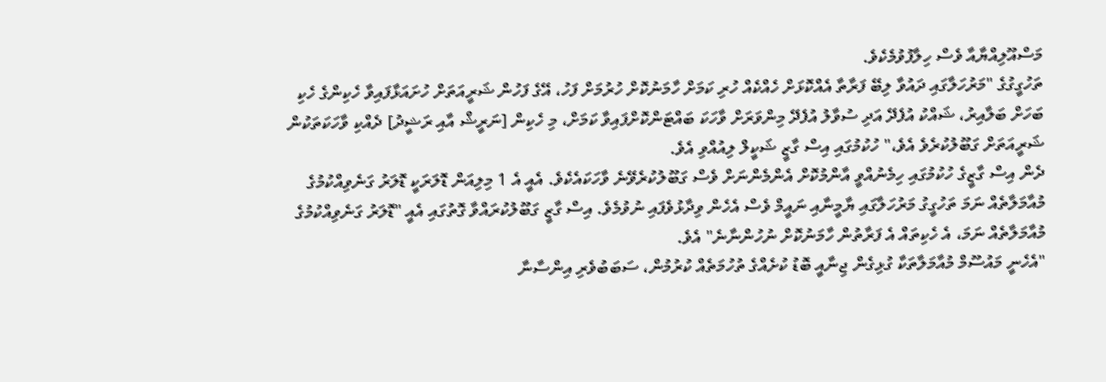މަސްއޫލިއްޔާއާ ވެސް ހިލާފުވުމެކެވެ.
ތަހުގީގުގެ "މަރުހަލާގައި ދައުވާ ލިބޭ ފަރާތާ އެއްކޮޅަށް ހެއްކެއް ހުރި ކަމަށް ހާމަނުކޮށް ހުރުމަށް ފަހު، އޭގެ ފަހުން ޝަރީއަތަށް ހުށައަޅާފައިވާ ހެކިންގެ ހެކި ބަހަށް ބަލާއިރު، ޝައްކު އުފެދޭ އަދި ސުވާލު އުފެދޭ މިންވަރަށް ވާހަކަ ބައްޓަންކޮށްފައިވާ ކަމަށް، މި ހެކިން [ނަރީޝް އާއި ރަޝީދު] ދެއްކި ވާހަކަތަކުން ޝަރީއަތަށް ގަބޫލުކުރެވެ އެވެ،" ހުކުމުގައި އިސް ގާޒީ ޝަކީލް ލިއުއްވި އެވެ.
ދެން އިސް ގާޒީގެ ހުކުމުގައި ހިމެނުއްވީ އާންމުކޮށް އެންމެންނަށް ވެސް ގަބޫލުކުރެވޭނެ ވާހަކައެކެވެ. އެއީ އެ 1 މިލިއަން ޑޮލަރަކީ ޑޮލަރު ގަނެވިއްކުމުގެ މުއާމަލާތެއް ނަމަ ތަހުގީގު މަރުހަލާގައި ޔާމީނާއި ނައީމް ވެސް އެހެން ވިދާޅުވެފައި ނުވުމެވެ. އިސް ގާޒީ ގަބޫލުކުރައްވާ ގޮތުގައި އެއީ "ޑޮލަރު ގަނެވިއްކުމުގެ މުއާމަލާތެއް ނަމަ، އެ ހެކިތައް އެ ފަރާތުން ހާމަނުކޮށް ނުހުންނާނެ" އެވެ.
"އެހެނީ މައުސޫމް މުއާމަލާތަކާ ގުޅިގެން ޖިނާއީ ބޮޑު ކުށެއްގެ ތުހުމަތެއް ކުރުމުން، ސަބަބުވެރި އިންސާނާ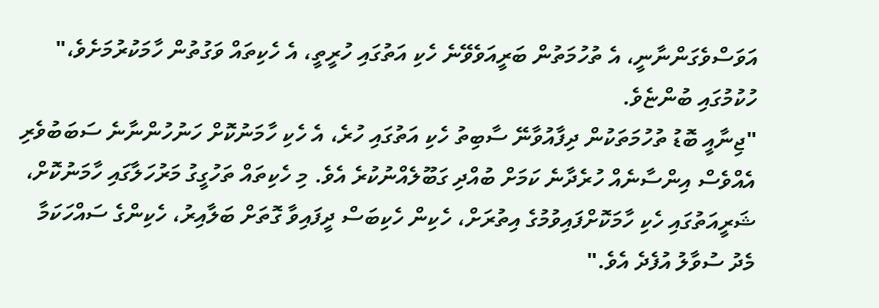އަވަސްވެގަންނާނީ، އެ ތުހުމަތުން ބަރީއަވެވޭނެ ހެކި އަތުގައި ހުރީތީ، އެ ހެކިތައް ވަގުތުން ހާމަކުރުމަށެވެ،" ހުކުމުގައި ބުންޏެވެ.
"ޖިނާއީ ބޮޑު ތުހުމަތަކުން ދިފާއުވާނޭ ސާބިތު ހެކި އަތުގައި ހުރެ، އެ ހެކި ހާމަނުކޮށް ހަނުހުންނާނެ ސަބަބުވެރި އެއްވެސް އިންސާނެއް ހުރެދާނެ ކަމަށް ބުއްދި ގަބޫލެއްނުކުރެ އެވެ. މި ހެކިތައް ތަހުގީގު މަރުހަލާގައި ހާމަނުކޮށް، ޝަރީއަތުގައި ހެކި ހާމަކޮށްފައިވުމުގެ އިތުރަށް، ހެކިން ހެކިބަސް ދީފައިވާ ގޮތަށް ބަލާއިރު، ހެކިންގެ ސައްހަކަމާ މެދު ސުވާލު އުފެދެ އެވެ."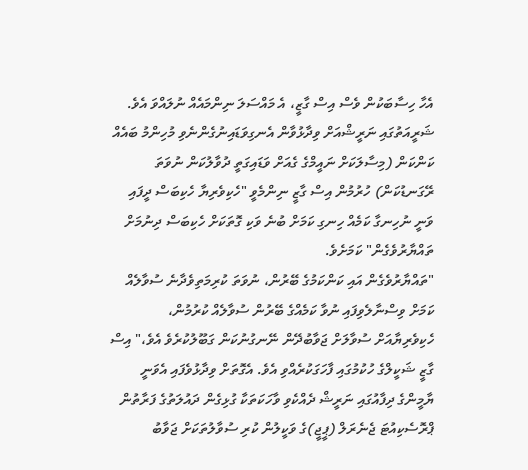އެހާ ހިސާބަކުން ވެސް އިސް ގާޒީ، އެ މައްސަލަ ނިންމައެއް ނުލައްވަ އެވެ. ޝަރީއަތުގައި ނަރީޝްއަށް ވިދާޅުވާން އެނގިވަޑައިނުގެންނެވި މުހިންމު ބައެއް ކަންކަން (މިސާލަކަށް ނައީމްގެ ގެއަށް ވަޑައިގަތީ ދުވާލުކަން ނުވަތަ ރޭގަނޑުކަން) ހުރުމުން އިސް ގާޒީ ނިންމެވީ "ހެކިވެރިޔާ ހެކިބަސް ދީފައި ވަނީ ނުހިނގާ ކަމެއް ހިނގި ކަމަށް ބުނެ ވަކި ގޮތަކަށް ހެކިބަސް ދިނުމަށް ތައްޔާރުވެގެން" ކަމަށެވެ.
"ތައްޔާރުވެގެން އައި ކަންކަމުގެ ބޭރުން، ނުވަތަ ކުރިމަތިވެދާނެ ސުވާލެއް ކަމަށް ވިސްނާލެވިފައި ނުވާ ކަމެއްގެ ބޭރުން ސުވާލެއް ކުރުމުން، ހެކިވެރިޔާއަށް ސުވާލަށް ޖަވާބުދޭން ނޭނގުނުކަން ގަބޫލުކުރެވެ އެވެ،" އިސް ގާޒީ ޝަކީލްގެ ހުކުމުގައި ފާހަގަކުރެއްވި އެވެ. އެގޮތަށް ވިދާޅުވެފައި އެވަނީ ޔާމީންގެ ދިފާއުގައި ނަރީޝް ދެއްކެވި ވާހަކަތަކާ ގުޅިގެން ދައުލަތުގެ ފަރާތުން ޕްރޮސެކިއުޓަ ޖެނެރަލް (ޕީޖީ)ގެ ވަކީލުން ކުރި ސުވާލުތަކަށް ޖަވާބު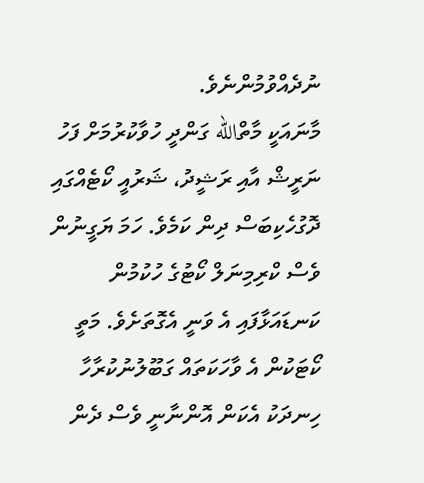ނުދެއްވުމުންނެވެ.
މާނައަކީ މާތްالله ގަންދީ ހުވާކުރުމަށް ފަހު ނަރީޝް އާއި ރަޝީދު، ޝަރުއީ ކޯޓެއްގައި ދޮގުހެކިބަސް ދިން ކަމެވެ. ހަމަ ޔަގީނުން ވެސް ކްރިމިނަލް ކޯޓުގެ ހުކުމުން ކަނޑައަޅާފައި އެ ވަނީ އެގޮތަށެވެ. މަތީ ކޯޓަކުން އެ ވާހަކަތައް ގަބޫލުނުކުރާހާ ހިނދަކު އެކަން އޮންނާނީ ވެސް ދެން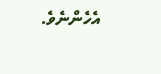އެހެންނެވެ.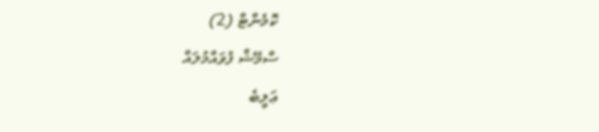ކޮމެންޓް (2)
ސްމޭޝް ފުވައްމުލައް
ޢަލީބެ